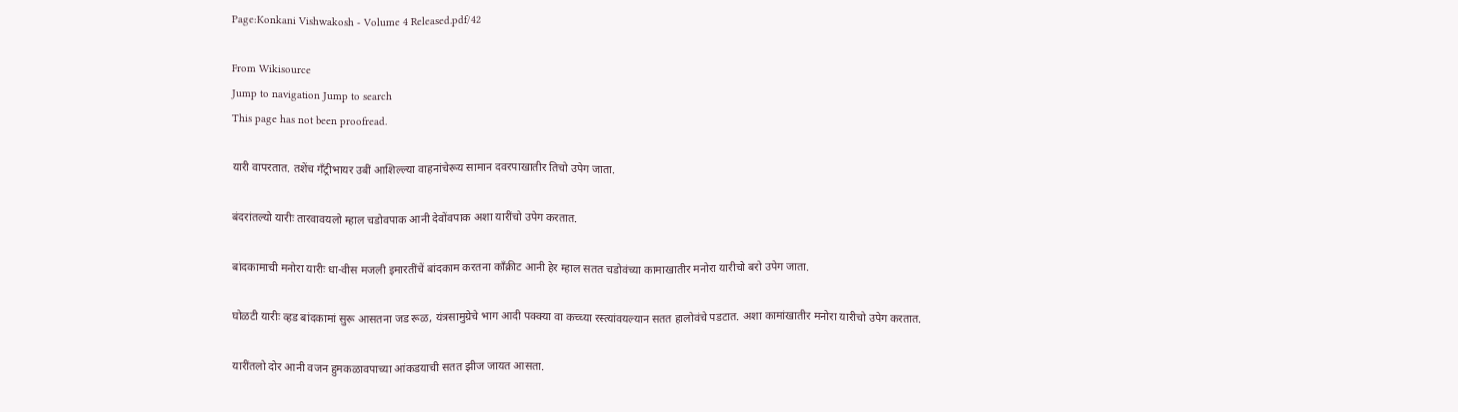Page:Konkani Vishwakosh - Volume 4 Released.pdf/42

From Wikisource
Jump to navigation Jump to search
This page has not been proofread.

यारी वापरतात. तशेंच गँट्रीभायर उबीं आशिल्ल्या वाहनांचेरूय सामान दवरपाखातीर तिचो उपेग जाता.

बंदरांतल्यो यारीः तारवावयलो म्हाल चडोवपाक आनी देवोंवपाक अशा यारींचो उपेग करतात.

बांदकामाची मनोरा यारीः धा-वीस मजली इमारतींचें बांदकाम करतना काँक्रीट आनी हेर म्हाल सतत चडोवंच्या कामाखातीर मनोरा यारीचो बरो उपेग जाता.

घोळटी यारीः व्हड बांदकामां सुरू आसतना जड रूळ, यंत्रसामुग्रेचे भाग आदी पक्क्या वा कच्च्या रस्त्यांवयल्यान सतत हालोवंचे पडटात. अशा कामांखातीर मनोरा यारीचो उपेग करतात.

यारींतलो दोर आनी वजन हुमकळावपाच्या आंकडयाची सतत झीज जायत आसता.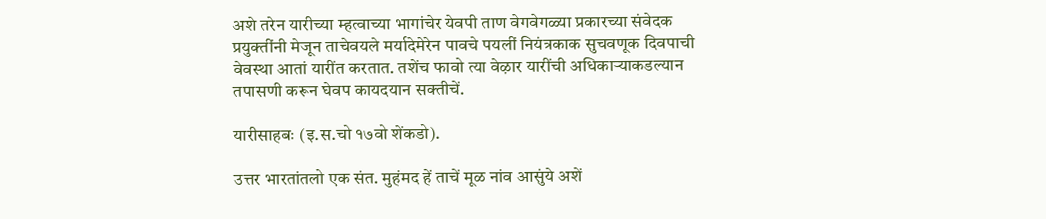अशे तरेन यारीच्या म्हत्वाच्या भागांचेर येवपी ताण वेगवेगळ्या प्रकारच्या संवेदक प्रयुक्तींनी मेजून ताचेवयले मर्यादेमेरेन पावचे पयलीं नियंत्रकाक सुचवणूक दिवपाची वेवस्था आतां यारींत करतात. तशेंच फावो त्या वेऴार यारींची अधिकाऱ्याकडल्यान तपासणी करून घेवप कायदयान सक्तीचें.

यारीसाहबः (इ.स.चो १७वो शेंकडो).

उत्तर भारतांतलो एक संत. मुहंमद हें ताचें मूळ नांव आसुंये अशें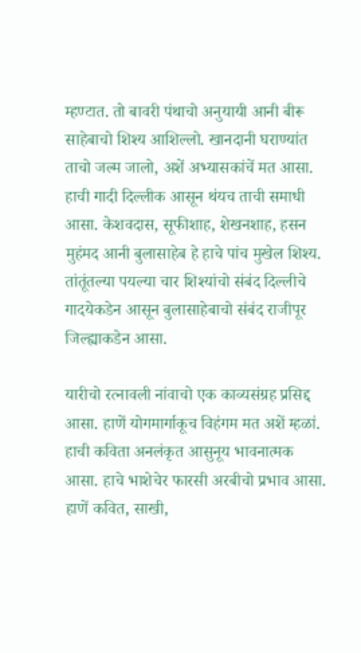म्हण्टात. तो बावरी पंथाचो अनुयायी आनी बीरू साहेबाचो शिश्य आशिल्लो. खानदानी घराण्यांत ताचो जल्म जालो, अशें अभ्यासकांचें मत आसा. हाची गादी दिल्लीक आसून थंयच ताची समाधी आसा. केशवदास, सूफीशाह, शेखनशाह, हसन मुहंमद आनी बुलासाहेब हे हाचे पांच मुखेल शिश्य. तांतूंतल्या पयल्या चार शिश्यांचो संबंद दिल्लीचे गादयेकडेन आसून बुलासाहेबाचो संबंद राजीपूर जिल्ह्याकडेन आसा.

यारीचो रत्नावली नांवाचो एक काव्यसंग्रह प्रसिद्द आसा. हाणें योगमार्गाकूच विहंगम मत अशें म्हळां. हाची कविता अनलंकृत आसुनूय भावनात्मक आसा. हाचे भाशेचेर फारसी अरबीचो प्रभाव आसा. हाणें कवित, साखी,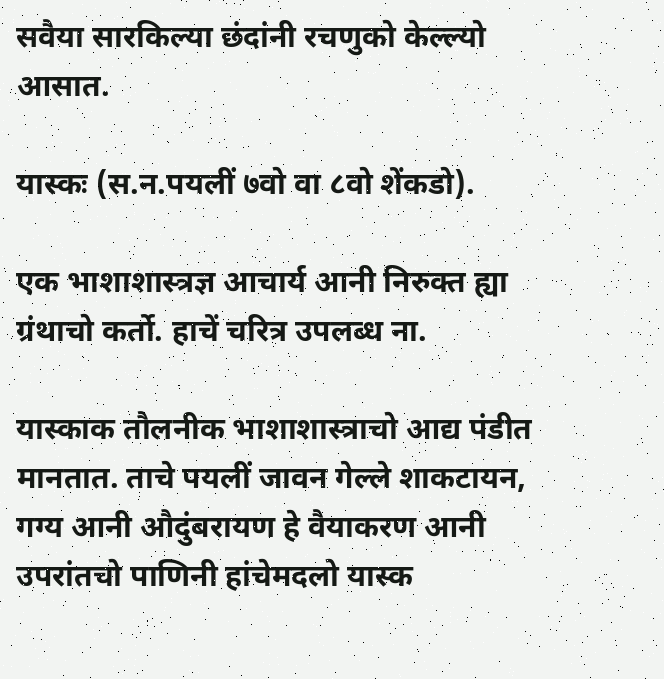सवैया सारकिल्या छंदांनी रचणुको केल्ल्यो आसात.

यास्कः (स.न.पयलीं ७वो वा ८वो शेंकडो).

एक भाशाशास्त्रज्ञ आचार्य आनी निरुक्त ह्या ग्रंथाचो कर्तो. हाचें चरित्र उपलब्ध ना.

यास्काक तौलनीक भाशाशास्त्राचो आद्य पंडीत मानतात. ताचे पयलीं जावन गेल्ले शाकटायन, गग्य आनी औदुंबरायण हे वैयाकरण आनी उपरांतचो पाणिनी हांचेमदलो यास्क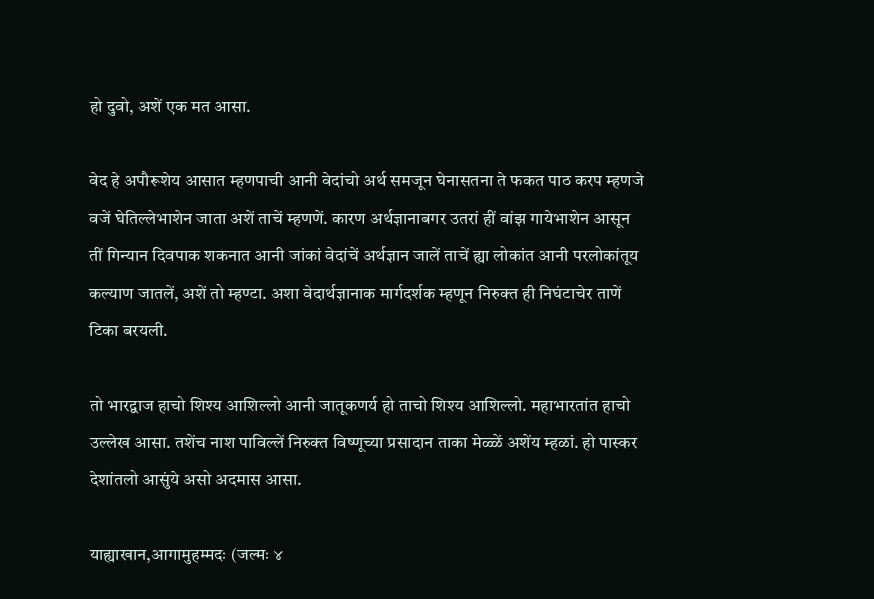हो दुवो, अशें एक मत आसा.

वेद हे अपौरूशेय आसात म्हणपाची आनी वेदांचो अर्थ समजून घेनासतना ते फकत पाठ करप म्हणजे वजें घेतिल्लेभाशेन जाता अशें ताचें म्हणणें. कारण अर्थज्ञानाबगर उतरां हीं वांझ गायेभाशेन आसून तीं गिन्यान दिवपाक शकनात आनी जांकां वेदांचें अर्थज्ञान जालें ताचें ह्या लोकांत आनी परलोकांतूय कल्याण जातलें, अशें तो म्हण्टा. अशा वेदार्थज्ञानाक मार्गदर्शक म्हणून निरुक्त ही निघंटाचेर ताणें टिका बरयली.

तो भारद्वाज हाचो शिश्य आशिल्लो आनी जातूकणर्य हो ताचो शिश्य आशिल्लो. महाभारतांत हाचो उल्लेख आसा. तशेंच नाश पाविल्लें निरुक्त विष्णूच्या प्रसादान ताका मेळ्ळें अशेंय म्हळां. हो पास्कर देशांतलो आसुंये असो अदमास आसा.

याह्याखान,आगामुहम्मदः (जल्मः ४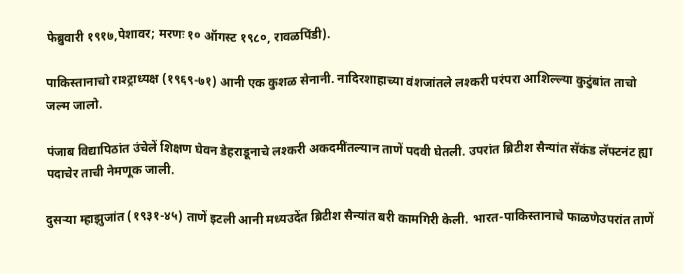फेब्रुवारी १९१७,पेशावर; मरणः १० ऑगस्ट १९८०, रावळपिंडी).

पाकिस्तानाचो राश्ट्राध्यक्ष (१९६९-७१) आनी एक कुशळ सेनानी. नादिरशाहाच्या वंशजांतले लश्करी परंपरा आशिल्ल्या कुटुंबांत ताचो जल्म जालो.

पंजाब विद्यापिठांत उंचेलें शिक्षण घेवन डेहराडूनाचे लश्करी अकदमींतल्यान ताणें पदवी घेतली. उपरांत ब्रिटीश सैन्यांत सॅकंड लॅफ्टनंट ह्या पदाचेर ताची नेमणूक जाली.

दुसऱ्या म्हाझुजांत (१९३१-४५) ताणें इटली आनी मध्यउदेंत ब्रिटीश सैन्यांत बरी कामगिरी केली. भारत-पाकिस्तानाचे फाळणेउपरांत ताणें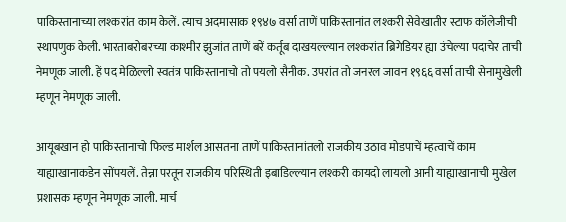पाकिस्तानाच्या लश्करांत काम केलें. त्याच अदमासाक १९४७ वर्सा ताणें पाकिस्तानांत लश्करी सेवेखातीर स्टाफ कॉलेजीची स्थापणुक केली. भारताबरोबरच्या काश्मीर झुजांत ताणें बरें कर्तूब दाखयल्ल्यान लश्करांत ब्रिगेडियर ह्या उंचेल्या पदाचेर ताची नेमणूक जाली. हें पद मेळिल्लो स्वतंत्र पाकिस्तानाचो तो पयलो सैनीक. उपरांत तो जनरल जावन १९६६ वर्सा ताची सेनामुखेली म्हणून नेमणूक जाली.

आयूबखान हो पाकिस्तानाचो फिल्ड मार्शल आसतना ताणें पाकिस्तानांतलो राजकीय उठाव मोडपाचें म्हत्वाचें काम याह्याखानाकडेन सोंपयलें. तेन्ना परतून राजकीय परिस्थिती इबाडिल्ल्यान लश्करी कायदो लायलो आनी याह्याखानाची मुखेल प्रशासक म्हणून नेमणूक जाली. मार्च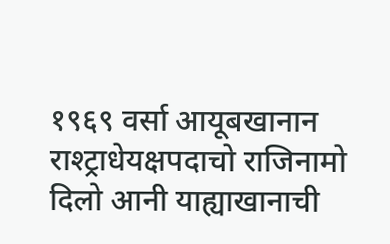१९६९ वर्सा आयूबखानान राश्ट्राधेयक्षपदाचो राजिनामो दिलो आनी याह्याखानाची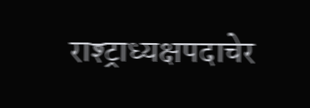राश्ट्राध्यक्षपदाचेर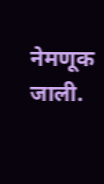नेमणूक जाली.